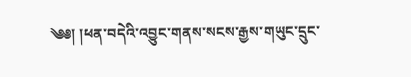༄༅། །ཕན་བདེའི་འབྱུང་གནས་སངས་རྒྱས་གཡུང་དྲུང་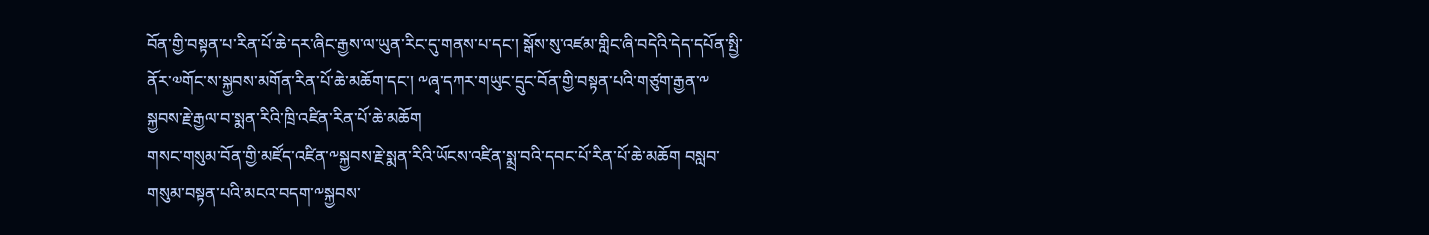བོན་གྱི་བསྟན་པ་རིན་པོ་ཆེ་དར་ཞིང་རྒྱས་ལ་ཡུན་རིང་དུ་གནས་པ་དང་། སྒོས་སུ་འཛམ་གླིང་ཞི་བདེའི་དེད་དཔོན་སྤྱི་ནོར་༧གོང་ས་སྐྱབས་མགོན་རིན་པོ་ཆེ་མཆོག་དང་། ༸ཞྭ་དཀར་གཡུང་དྲུང་བོན་གྱི་བསྟན་པའི་གཙུག་རྒྱན་༸ སྐྱབས་རྗེ་རྒྱལ་བ་སྨན་རིའི་ཁྲི་འཛིན་རིན་པོ་ཆེ་མཆོག
གསང་གསུམ་བོན་གྱི་མཛོད་འཛིན་༸སྐྱབས་རྗེ་སྨན་རིའི་ཡོངས་འཛིན་སྨྲ་བའི་དབང་པོ་རིན་པོ་ཆེ་མཆོག བསླབ་གསུམ་བསྟན་པའི་མངའ་བདག་༸སྐྱབས་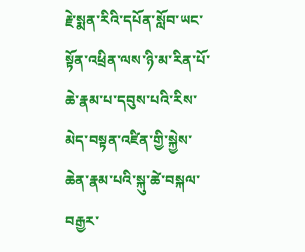རྗེ་སྨན་རིའི་དཔོན་སློབ་ཡང་སྟོན་འཕྲིན་ལས་ཉི་མ་རིན་པོ་ཆེ་རྣམ་པ་དབུས་པའི་རིས་མེད་བསྟན་འཛིན་གྱི་སྐྱེས་ཆེན་རྣམ་པའི་སྐུ་ཚེ་བསྐལ་བརྒྱར་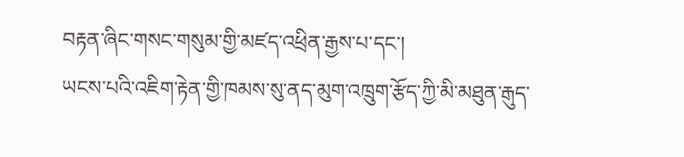བརྟན་ཞིང་གསང་གསུམ་གྱི་མཛད་འཕྲིན་རྒྱས་པ་དང་།
ཡངས་པའི་འཇིག་རྟེན་གྱི་ཁམས་སུ་ནད་མུག་འཁྲུག་རྩོད་ཀྱི་མི་མཐུན་རྒུད་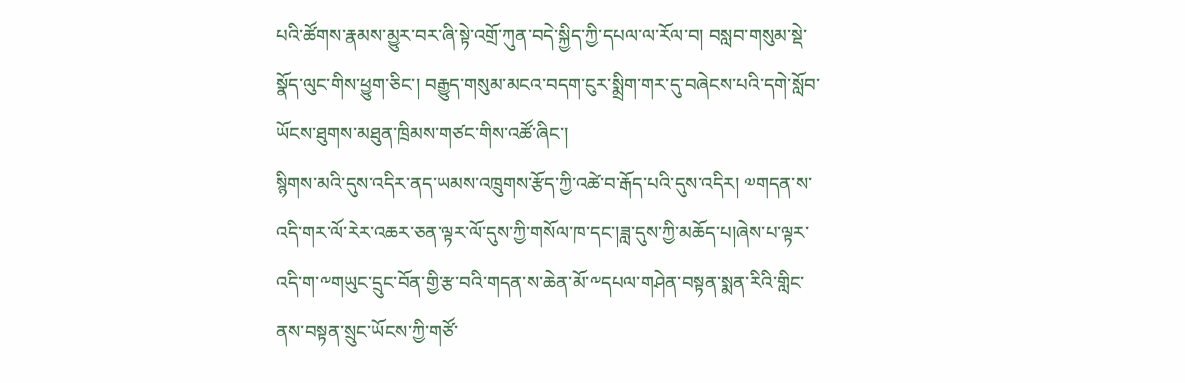པའི་ཚོགས་རྣམས་མྱུར་བར་ཞི་སྟེ་འགྲོ་ཀུན་བདེ་སྐྱིད་ཀྱི་དཔལ་ལ་རོལ་བ། བསླབ་གསུམ་སྡེ་སྣོད་ལུང་གིས་ཕྱུག་ཅིང་། བརྒྱུད་གསུམ་མངའ་བདག་ངུར་སྨྲིག་གར་དུ་བཞེངས་པའི་དགེ་སློབ་ཡོངས་ཐུགས་མཐུན་ཁྲིམས་གཙང་གིས་འཚོ་ཞིང་།
སྙིགས་མའི་དུས་འདིར་ནད་ཡམས་འཁྲུགས་རྩོད་ཀྱི་འཚེ་བ་རྒོད་པའི་དུས་འདིར། ༧གདན་ས་འདི་གར་ལོ་རེར་འཆར་ཅན་ལྟར་ལོ་དུས་ཀྱི་གསོལ་ཁ་དང་།ཟླ་དུས་ཀྱི་མཆོད་པ།ཞེས་པ་ལྟར་འདི་ག་༸གཡུང་དྲུང་བོན་གྱི་རྩ་བའི་གདན་ས་ཆེན་མོ་༸དཔལ་གཤེན་བསྟན་སྨན་རིའི་གླིང་ནས་བསྟན་སྲུང་ཡོངས་ཀྱི་གཙོ་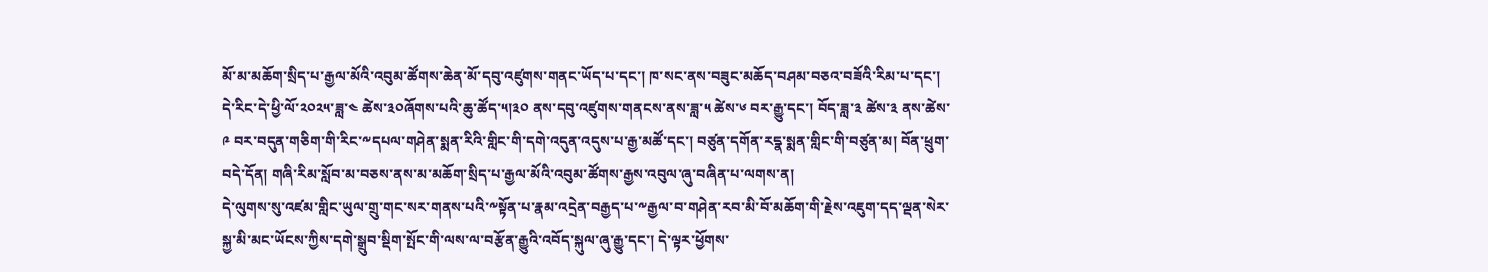མོ་མ་མཆོག་སྲིད་པ་རྒྱལ་མོའི་འབུམ་ཚོགས་ཆེན་མོ་དབུ་འཛུགས་གནང་ཡོད་པ་དང་། ཁ་སང་ནས་བཟུང་མཆོད་བཤམ་བཅའ་བཟོའི་རིམ་པ་དང་།
དེ་རིང་དེ་ཕྱི་ལོ་༢༠༢༥་ཟླ་༤ ཚེས་༣༠ཞོགས་པའི་ཆུ་ཚོད་༥།༣༠ ནས་དབུ་འཛུགས་གནངས་ནས་ཟླ་༥ ཚེས་༦ བར་རྒྱུ་དང་། བོད་ཟླ་༣ ཚེས་༣ ནས་ཚེས་༩ བར་བདུན་གཅིག་གི་རིང་༸དཔལ་གཤེན་སྨན་རིའི་གླིང་གི་དགེ་འདུན་འདུས་པ་རྒྱ་མཚོ་དང་། བཙུན་དགོན་རདྣ་སྨན་གླིང་གི་བཙུན་མ། བོན་ཕྲུག་བདེ་དོན། གཞི་རིམ་སློབ་མ་བཅས་ནས་མ་མཆོག་སྲིད་པ་རྒྱལ་མོའི་འབུམ་ཚོགས་རྒྱས་འབུལ་ཞུ་བཞིན་པ་ལགས་ན།
དེ་ལུགས་སུ་འཛམ་གླིང་ཡུལ་གྲུ་གང་སར་གནས་པའི་༸སྟོན་པ་རྣམ་འདྲེན་བརྒྱད་པ་༸རྒྱལ་བ་གཤེན་རབ་མི་བོ་མཆོག་གི་རྗེས་འཇུག་དད་ལྡན་སེར་སྐྱ་མི་མང་ཡོངས་ཀྱིས་དགེ་སྒྲུབ་སྡིག་སྤོང་གི་ལས་ལ་བརྩོན་རྒྱུའི་འབོད་སྐུལ་ཞུ་རྒྱུ་དང་། དེ་ལྟར་ཕྱོགས་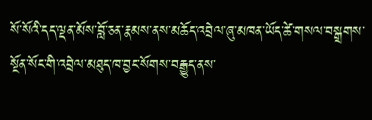སོ་སོའི་དད་ལྡན་མོས་བློ་ཅན་རྣམས་ནས་མཆོད་འབྲེལ་ཞུ་མཁན་ཡོད་ཚེ་གསལ་བསྒྲགས་སྔོན་སོང་གི་འབྲེལ་མཐུད་ཁ་བྱང་སོགས་བརྒྱུད་ནས་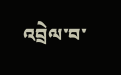འབྲེལ་བ་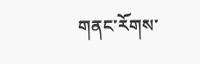གནང་རོགས་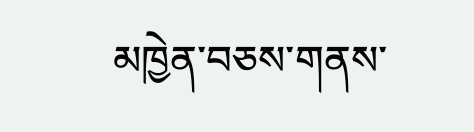མཁྱེན་བཅས་གནས་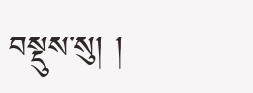བསྡུས་སུ། །